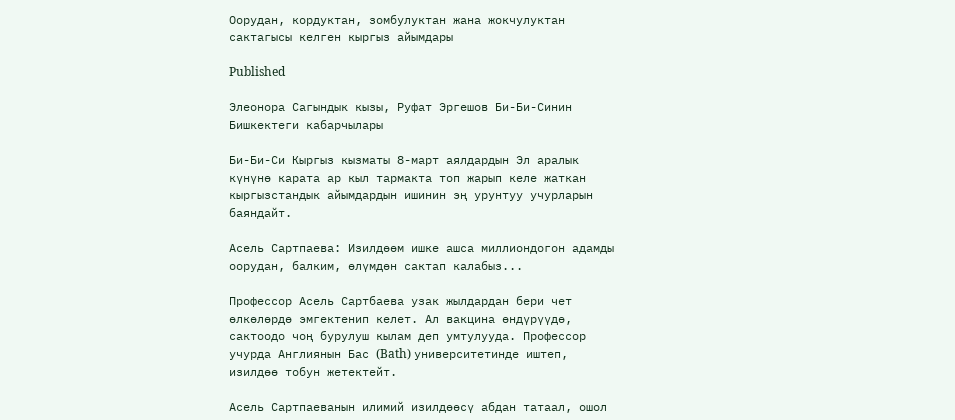Оорудан, кордуктан, зомбулуктан жана жокчулуктан сактагысы келген кыргыз айымдары

Published

Элеонора Сагындык кызы, Руфат Эргешов Би-Би-Синин Бишкектеги кабарчылары

Би-Би-Си Кыргыз кызматы 8-март аялдардын Эл аралык күнүнө карата ар кыл тармакта топ жарып келе жаткан кыргызстандык айымдардын ишинин эң урунтуу учурларын баяндайт.

Асель Сартпаева: Изилдөөм ишке ашса миллиондогон адамды оорудан, балким, өлүмдөн сактап калабыз...

Профессор Асель Сартбаева узак жылдардан бери чет өлкөлөрдө эмгектенип келет. Ал вакцина өндүрүүдө, сактоодо чоң бурулуш кылам деп умтулууда. Профессор учурда Англиянын Бас (Bath) университетинде иштеп, изилдөө тобун жетектейт.

Асель Сартпаеванын илимий изилдөөсү абдан татаал, ошол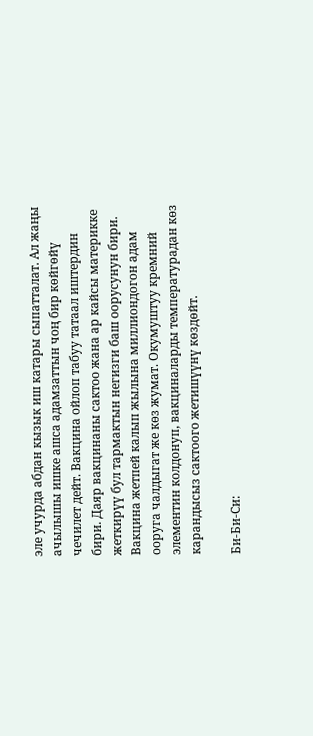эле учурда абдан кызык иш катары сыпатталат. Ал жаңы ачылышы ишке ашса адамзаттын чоң бир көйгөйү чечилет дейт. Вакцина ойлоп табуу татаал иштердин бири. Даяр вакцинаны сактоо жана ар кайсы материкке жеткирүү бул тармактын негизги баш оорусунун бири. Вакцина жетпей калып жылына миллиондогон адам ооруга чалдыгат же көз жумат. Окумуштуу кремний элементин колдонуп, вакциналарды температурадан көз карандысыз сактоого жетишүүнү көздөйт.

Би-Би-Си: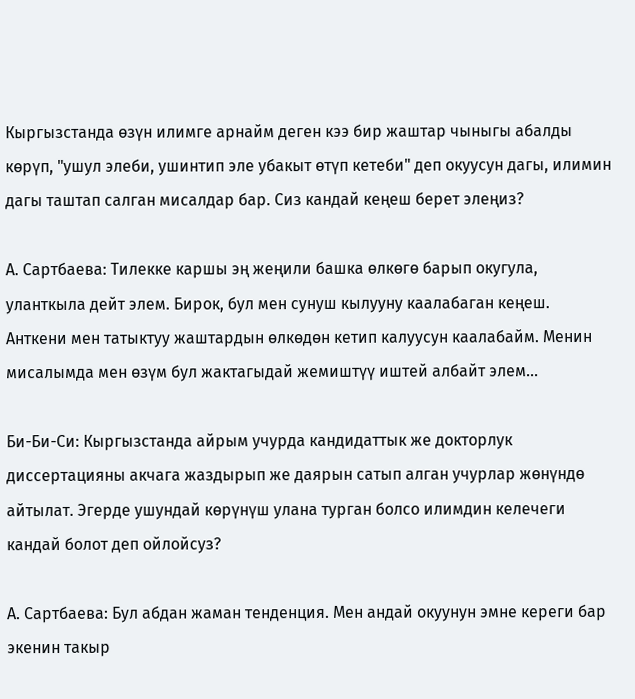Кыргызстанда өзүн илимге арнайм деген кээ бир жаштар чыныгы абалды көрүп, "ушул элеби, ушинтип эле убакыт өтүп кетеби" деп окуусун дагы, илимин дагы таштап салган мисалдар бар. Сиз кандай кеңеш берет элеңиз?

А. Сартбаева: Тилекке каршы эң жеңили башка өлкөгө барып окугула, уланткыла дейт элем. Бирок, бул мен сунуш кылууну каалабаган кеңеш. Анткени мен татыктуу жаштардын өлкөдөн кетип калуусун каалабайм. Менин мисалымда мен өзүм бул жактагыдай жемиштүү иштей албайт элем...

Би-Би-Си: Кыргызстанда айрым учурда кандидаттык же докторлук диссертацияны акчага жаздырып же даярын сатып алган учурлар жөнүндө айтылат. Эгерде ушундай көрүнүш улана турган болсо илимдин келечеги кандай болот деп ойлойсуз?

А. Сартбаева: Бул абдан жаман тенденция. Мен андай окуунун эмне кереги бар экенин такыр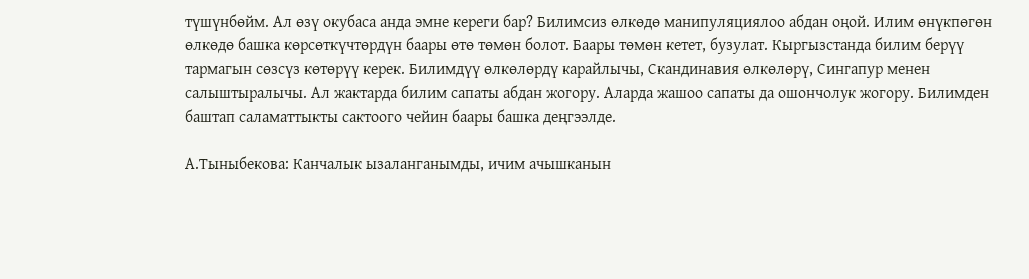түшүнбөйм. Ал өзү окубаса анда эмне кереги бар? Билимсиз өлкөдө манипуляциялоо абдан оңой. Илим өнүкпөгөн өлкөдө башка көрсөткүчтөрдүн баары өтө төмөн болот. Баары төмөн кетет, бузулат. Кыргызстанда билим берүү тармагын сөзсүз көтөрүү керек. Билимдүү өлкөлөрдү карайлычы, Скандинавия өлкөлөрү, Сингапур менен салыштыралычы. Ал жактарда билим сапаты абдан жогору. Аларда жашоо сапаты да ошончолук жогору. Билимден баштап саламаттыкты сактоого чейин баары башка деңгээлде.

А.Тыныбекова: Канчалык ызаланганымды, ичим ачышканын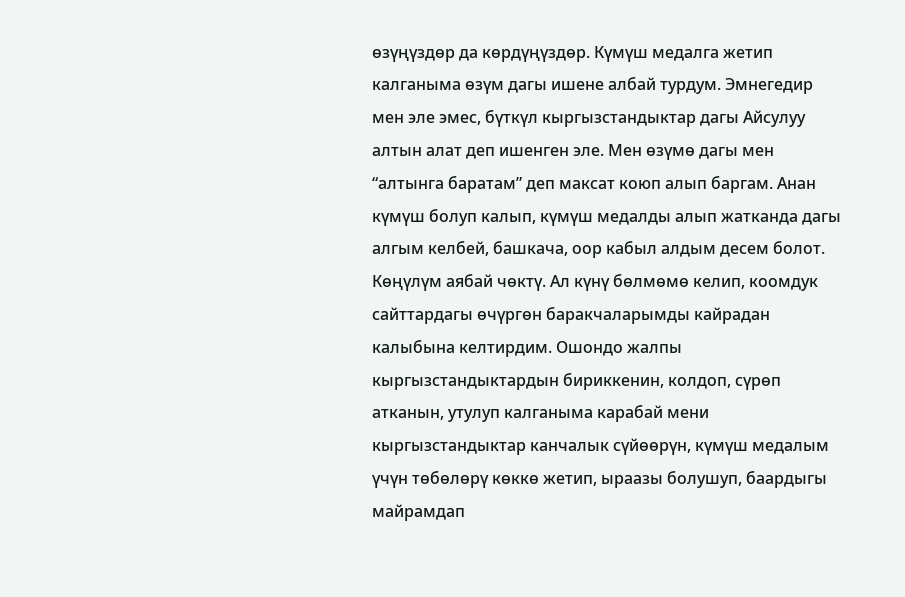өзүңүздөр да көрдүңүздөр. Күмүш медалга жетип калганыма өзүм дагы ишене албай турдум. Эмнегедир мен эле эмес, бүткүл кыргызстандыктар дагы Айсулуу алтын алат деп ишенген эле. Мен өзүмө дагы мен “алтынга баратам” деп максат коюп алып баргам. Анан күмүш болуп калып, күмүш медалды алып жатканда дагы алгым келбей, башкача, оор кабыл алдым десем болот. Көңүлүм аябай чөктү. Ал күнү бөлмөмө келип, коомдук сайттардагы өчүргөн баракчаларымды кайрадан калыбына келтирдим. Ошондо жалпы кыргызстандыктардын бириккенин, колдоп, сүрөп атканын, утулуп калганыма карабай мени кыргызстандыктар канчалык сүйөөрүн, күмүш медалым үчүн төбөлөрү көккө жетип, ыраазы болушуп, баардыгы майрамдап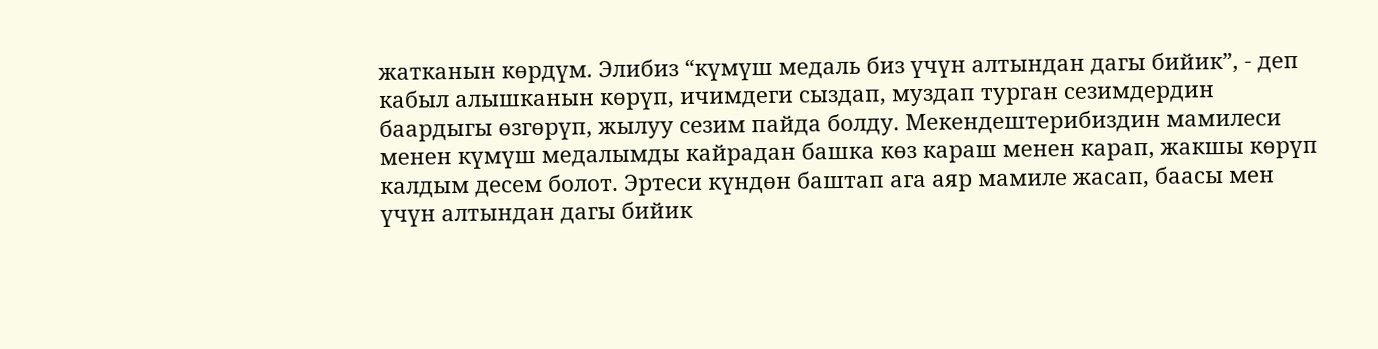жатканын көрдүм. Элибиз “күмүш медаль биз үчүн алтындан дагы бийик”, - деп кабыл алышканын көрүп, ичимдеги сыздап, муздап турган сезимдердин баардыгы өзгөрүп, жылуу сезим пайда болду. Мекендештерибиздин мамилеси менен күмүш медалымды кайрадан башка көз караш менен карап, жакшы көрүп калдым десем болот. Эртеси күндөн баштап ага аяр мамиле жасап, баасы мен үчүн алтындан дагы бийик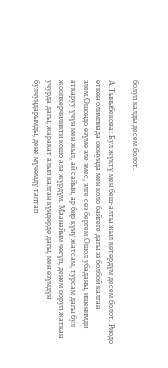болуп калды десем болот.

А.Тыныбекова: Бул жүктү мен беш-алты жыл көтөрдүм десем болот. Риодо өткөн олимпиада оюнунда мен коло байгеге дагы ээ болбой калган элем.Ошондо өзүмө эле эмес, элге сөз бергем.Ошол убаданы, ишенимди аткаруу үчүн мен жыл, ай сайын, ар бир күнү жатсам, турсам дагы бул жоопкерчиликти кошо ала жүрдүм. Маанайым чөгүп, денем ооруп жаткан учурда дагы, жаракат алып калган күндөрдө дагы, мен өзүмдүн булчуңдарымды, дене мүчөмдү таптап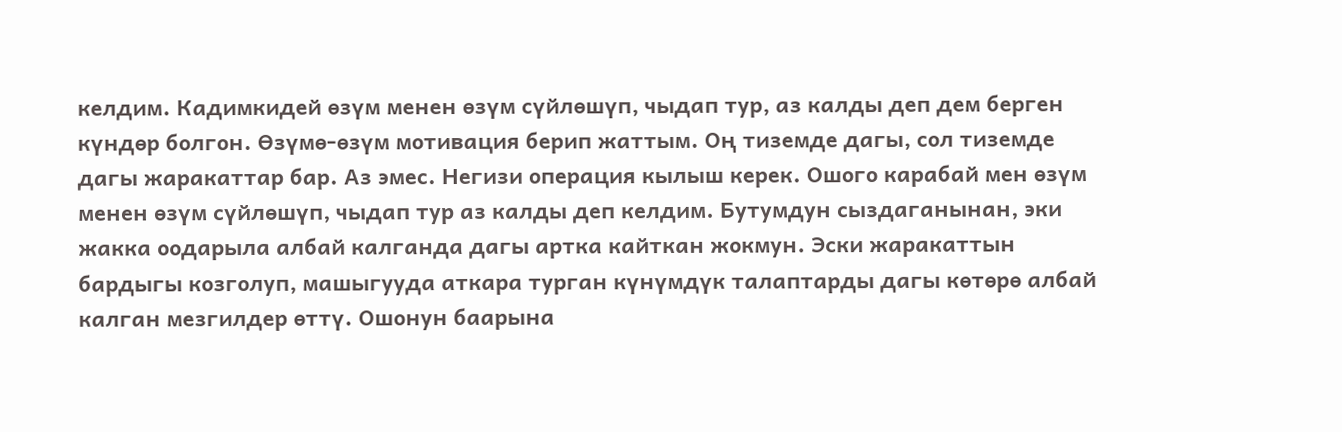келдим. Кадимкидей өзүм менен өзүм сүйлөшүп, чыдап тур, аз калды деп дем берген күндөр болгон. Өзүмө-өзүм мотивация берип жаттым. Оң тиземде дагы, сол тиземде дагы жаракаттар бар. Аз эмес. Негизи операция кылыш керек. Ошого карабай мен өзүм менен өзүм сүйлөшүп, чыдап тур аз калды деп келдим. Бутумдун сыздаганынан, эки жакка оодарыла албай калганда дагы артка кайткан жокмун. Эски жаракаттын бардыгы козголуп, машыгууда аткара турган күнүмдүк талаптарды дагы көтөрө албай калган мезгилдер өттү. Ошонун баарына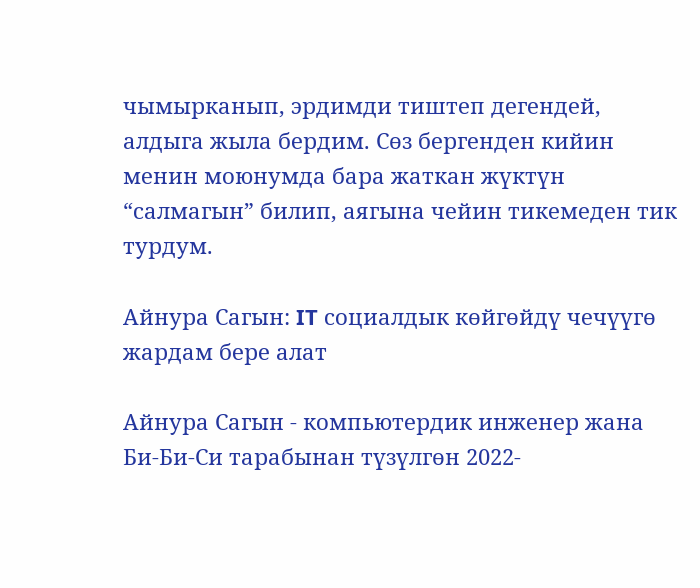чымырканып, эрдимди тиштеп дегендей, алдыга жыла бердим. Сөз бергенден кийин менин моюнумда бара жаткан жүктүн “салмагын” билип, аягына чейин тикемеден тик турдум.

Айнура Сагын: IT социалдык көйгөйдү чечүүгө жардам бере алат

Айнура Сагын - компьютердик инженер жана Би-Би-Си тарабынан түзүлгөн 2022-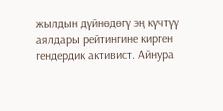жылдын дүйнөдөгү эң күчтүү аялдары рейтингине кирген гендердик активист. Айнура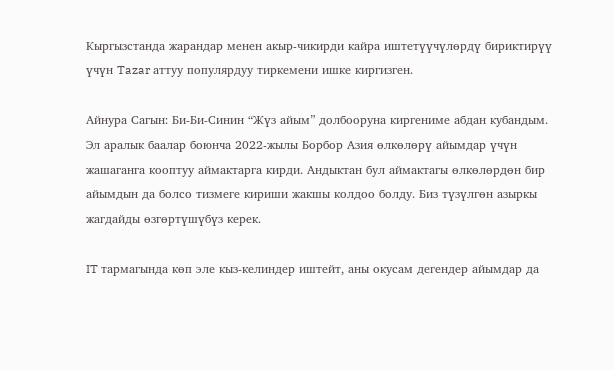Кыргызстанда жарандар менен акыр-чикирди кайра иштетүүчүлөрдү бириктирүү үчүн Tazar аттуу популярдуу тиркемени ишке киргизген.

Айнура Сагын: Би-Би-Синин “Жүз айым” долбооруна киргениме абдан кубандым. Эл аралык баалар боюнча 2022-жылы Борбор Азия өлкөлөрү айымдар үчүн жашаганга кооптуу аймактарга кирди. Андыктан бул аймактагы өлкөлөрдөн бир айымдын да болсо тизмеге кириши жакшы колдоо болду. Биз түзүлгөн азыркы жагдайды өзгөртүшүбүз керек.

IT тармагында көп эле кыз-келиндер иштейт, аны окусам дегендер айымдар да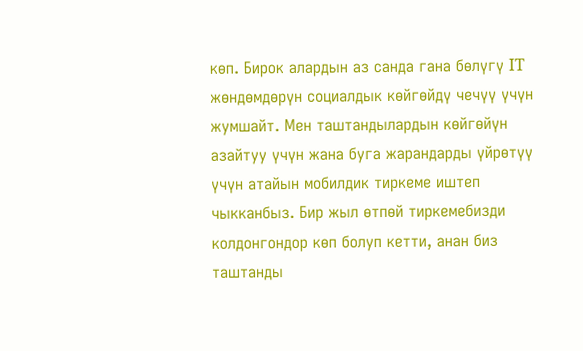көп. Бирок алардын аз санда гана бөлүгү IT жөндөмдөрүн социалдык көйгөйдү чечүү үчүн жумшайт. Мен таштандылардын көйгөйүн азайтуу үчүн жана буга жарандарды үйрөтүү үчүн атайын мобилдик тиркеме иштеп чыкканбыз. Бир жыл өтпөй тиркемебизди колдонгондор көп болуп кетти, анан биз таштанды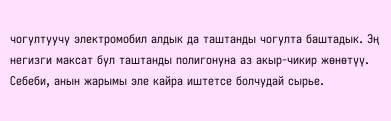чогултуучу электромобил алдык да таштанды чогулта баштадык. Эң негизги максат бул таштанды полигонуна аз акыр-чикир жөнөтүү. Себеби, анын жарымы эле кайра иштетсе болчудай сырье.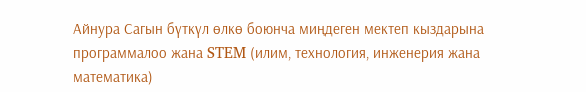Айнура Сагын бүткүл өлкө боюнча миңдеген мектеп кыздарына программалоо жана STEM (илим, технология, инженерия жана математика)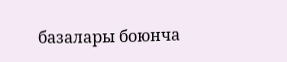базалары боюнча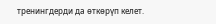тренингдерди да өткөрүп келет.